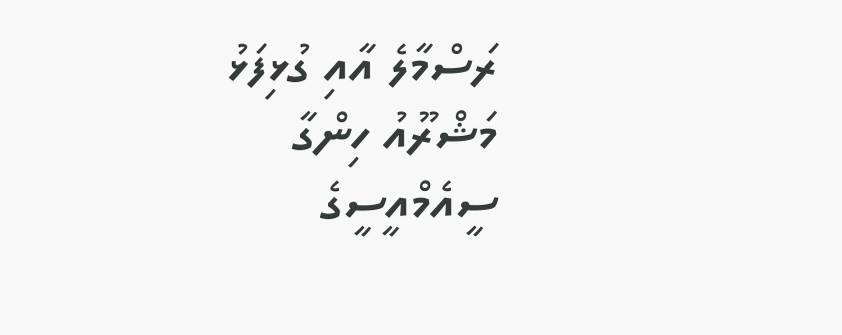ރަސްމާލެ އާއި ގުޅިފަޅު މަޝްރޫއު ހިންގާ ސީއެމްއީސީގެ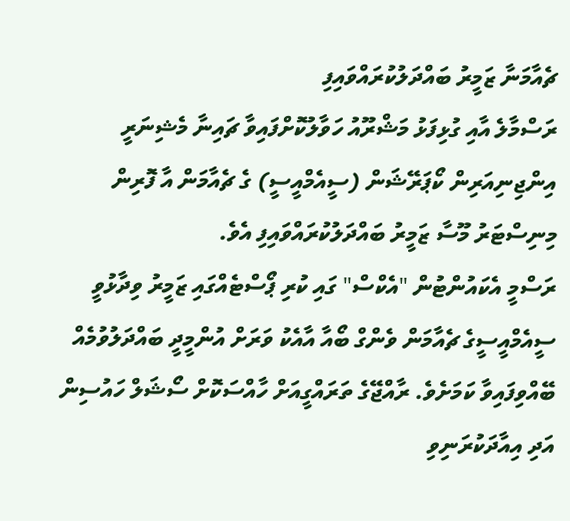ޗެއާމަނާ ޒަމީރު ބައްދަލުކުރައްވައިފި
ރަސްމާލެ އާއި ގުޅިފަޅު މަޝްރޫއު ހަވާލުކޮށްފައިވާ ޗައިނާ މެޝިނަރީ އިންޖިނިއަރިން ކޯޕަރޭޝަން (ސީއެމްއީސީ) ގެ ޗެއާމަން އާ ފޮރިން މިނިސްޓަރު މޫސާ ޒަމީރު ބައްދަލުކުރައްވައިފި އެވެ.
ރަސްމީ އެކައުންޓުން "އެކްސް" ގައި ކުރި ޕޯސްޓެއްގައި ޒަމީރު ވިދާޅުވީ ސީއެމްއީސީގެ ޗެއާމަން ވެންގް ބޯއާ އާއެކު ވަރަށް އުންމީދީ ބައްދަލުވުމެއް ބޭއްވިފައިވާ ކަމަށެވެ. ރާއްޖޭގެ ތަރައްގީއަށް ހާއްސަކޮށް ސޯޝަލް ހައުސިން އަދި އިއާދަކުރަނިވި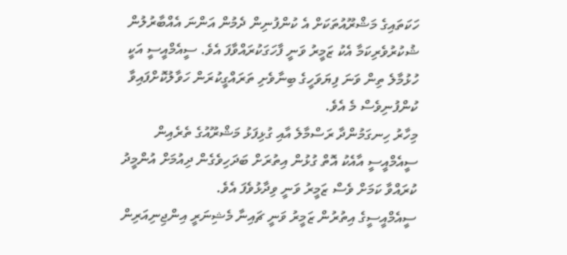ހަކަތައިގެ މަޝްރޫއުތަކަށް އެ ކުންފުނިން ދެމުން އަންނަ އެއްބާރުލުން ޝުކުރުވެރިކަމާ އެކު ޒަމީރު ވަނީ ފާހަގަކުރައްވާފަ އެވެ. ސީއެމްއީސީ އަކީ ހުޅުމާލެ ތިން ވަނަ ފިޔަވަހީގެ ބިނާވެށި ތަރައްގީކުރަން ހަވާލުކޮށްފައިވާ ކުންފުނިވެސް މެ އެވެ.
މިހާރު ހިނގަމުންދާ ރަސްމާލެ އާއި ގުޅިފަޅު މަޝްރޫއުގެ ތެރެއިން ސީއެމްއީސީ އާއެކު އޮތް ގުޅުން އިތުރަށް ބަދަހިވެގެން ދިއުމަށް އުންމީދު ކުރައްވާ ކަމަށް ވެސް ޒަމީރު ވަނީ ވިދާޅުވެފަ އެވެ.
ސީއެމްއީސީގެ އިތުރުން ޒަމީރު ވަނީ ޗައިނާ މެޝިނަރީ އިންޖިނިއަރިން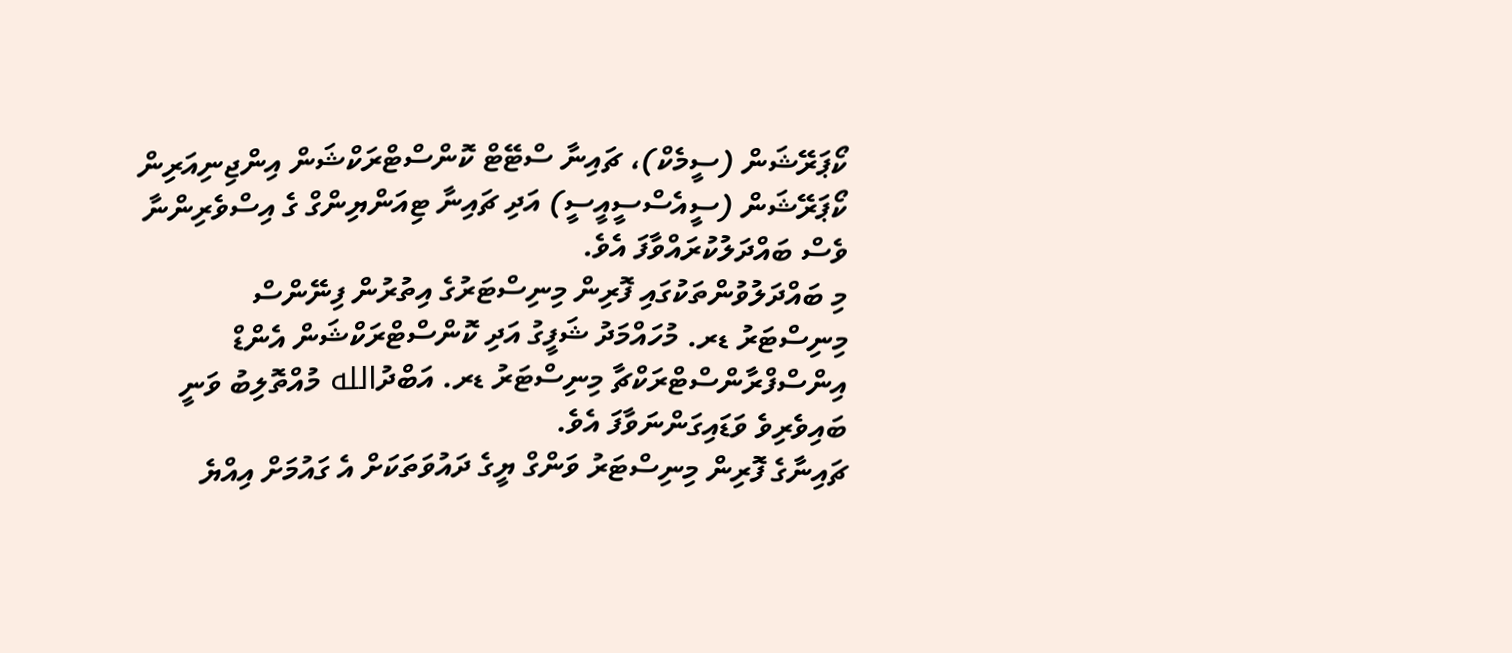ކޯޕަރޭޝަން (ސީމެކް)، ޗައިނާ ސްޓޭޓް ކޮންސްޓްރަކްޝަން އިންޖިނިއަރިން ކޯޕަރޭޝަން (ސީއެސްސީއީސީ) އަދި ޗައިނާ ޓިއަންޔިންގް ގެ އިސްވެރިންނާ ވެސް ބައްދަލުކުރައްވާފަ އެވެ.
މި ބައްދަލުވުންތަކުގައި ފޮރިން މިނިސްޓަރުގެ އިތުރުން ފިނޭންސް މިނިސްޓަރު ޑރ. މުހައްމަދު ޝަފީގު އަދި ކޮންސްޓްރަކްޝަން އެންޑް އިންސްފްރާންސްޓްރަކްޗާ މިނިސްޓަރު ޑރ. އަބްދުالله މުއްތޮލިބު ވަނީ ބައިވެރިވެ ވަޑައިގަންނަވާފަ އެވެ.
ޗައިނާގެ ފޮރިން މިނިސްޓަރު ވަންގް ޔީގެ ދައުވަތަކަށް އެ ގައުމަށް އިއްޔެ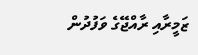ޒަމީރާއި ރާއްޖޭގެ ވަފުދުން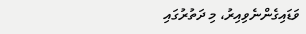ވަޑައިގެންނެވިއިރު، މި ދަތުރުގައި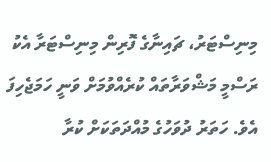މިނިސްޓަރު، ޗައިނާގެ ފޮރިން މިނިސްޓަރާ އެކު ރަސްމީ މަޝްވަރާތައް ކުރެއްވުމަށް ވަނީ ހަމަޖެހިފަ އެވެ. ހަތަރު ދުވަހުގެ މުއްދަތަކަށް ކުރާ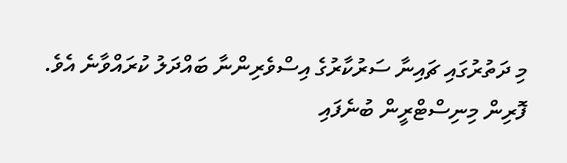މި ދަތުރުގައި ޗައިނާ ސަރުކާރުގެ އިސްވެރިންނާ ބައްދަލު ކުރައްވާނެ އެވެ.
ފޮރިން މިނިސްޓްރީން ބުނެފައި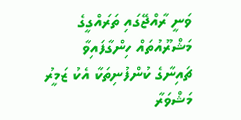ވަނީ ރާއްޖޭގައި ތަރައްގީގެ މަޝްރޫއުތައް ހިންގާފައިވާ ޗައިނާގެ ކުންފުނިތަކާ އެކު ޒަމީރު މަޝްވަރާ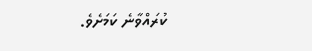ކުރައްވާނެ ކަމަށެވެ.